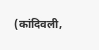(कांदिवली,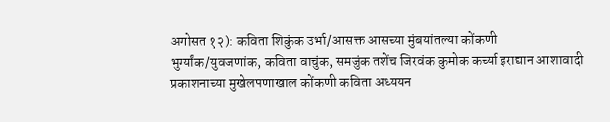अगोसत १२): कविता शिकुंक उर्भा/आसक्त आसच्या मुंबयांतल्या कोंकणी भुर्ग्यांक/युवजणांक, कविता वाचुंक, समजुंक तशेंच जिरवंक कुमोक कर्च्या इराद्यान आशावादी प्रकाशनाच्या मुखेल‌पणाखाल कोंकणी कविता अध्ययन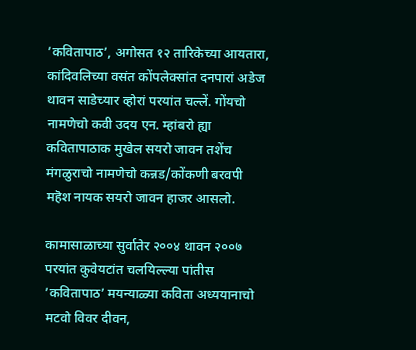’कवितापाठ’, अगोसत १२ तारिकेच्या आयतारा, कांदिवलिच्या वसंत कोंपलेक्सांत दनपारां अडेज थावन साडेच्यार व्होरां पर‍यांत चल्लें. गोंयचो नामणेचो कवी उदय एन. म्हांबरो ह्या कवितापाठाक मुखेल सयरो जावन तशेंच मंगळुराचो नामणेचो कन्नड/कोंकणी बरवपी महॆश नायक सयरो जावन हाजर आसलो.

कामासाळाच्या सुर्वातेर २००४ थावन २००७ पर‍यांत कुवेयटांत चलयिल्ल्या पांतीस ’कवितापाठ’ मयन्याळ्या कविता अध्ययानाचो मटवो विवर दीवन,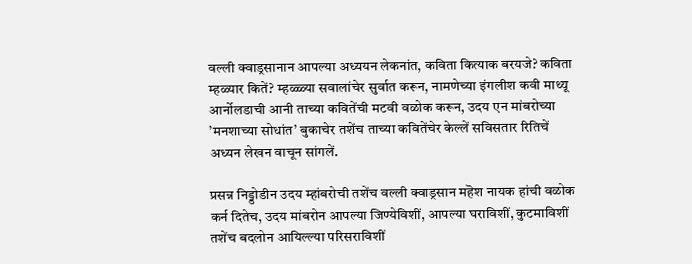वल्ली क्वाड्रसानान आपल्या अध्ययन लेकनांत, कविता कित्याक बरयजे? कविता म्हळ्यार कितें? म्हळ्ळ्या सवालांचेर सुर्वात करून, नामणेच्या इंगलीश कवी माथ्यू आर्नोलडाची आनी ताच्या कवितेंची मटवी वळोक करून, उदय एन मांबरोच्या ’मनशाच्या सोधांत’ बुकाचेर तशेंच ताच्या कवितेंचेर केल्लें सविसतार रितिचें अध्यन लेखन वाचून सांगलें.

प्रसन्न निड्डोडीन उदय म्हांबरोची तशेंच वल्ली क्वाड्रसान महॆश नायक हांची वळोक कर्न दितेच, उदय मांबरोन आपल्या जिण्येविशीं, आपल्या घराविशीं, कुटमाविशीं तशेंच बदलोन आयिल्ल्या परिसराविशीं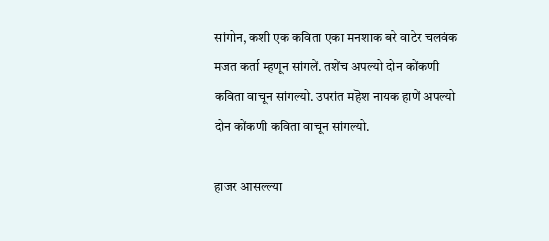सांगोन, कशी एक कविता एका मनशाक बरे वाटेर चलवंक मजत कर्ता म्हणून सांगलें. तशेंच अपल्यो दोन कोंकणी कविता वाचून सांगल्यो. उपरांत महॆश नायक हाणें अपल्यो दोन कोंकणी कविता वाचून सांगल्यो.

हाजर आस‌ल्ल्या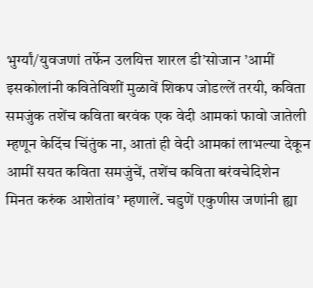भुर्ग्यां/युवजणां तर्फेन उलयित्त शारल डी’सोजान ’आमीं इसकोलांनी कवितेविशीं मुळावें शिकप जोड‌ल्लें तर‌यी, कविता समजुंक तशेंच कविता बरवंक एक वेदी आमकां फावो जातेली म्हणून केदिंच चिंतुंक ना, आतां ही वेदी आमकां लाभल्या देकून आमीं सयत कविता समजुंचें, तशेंच कविता बरंवचेदिशेन मिनत करुंक आशेतांव’ म्हणालें. चडुणें एकुणीस जणांनी ह्या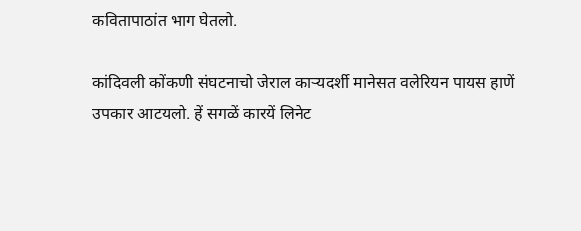कवितापाठांत भाग घेतलो.

कांदिवली कोंकणी संघटनाचो जेराल काऱ्यदर्शी मानेसत वलेरियन पायस हाणें उपकार आटयलो. हें सगळें कार‍यें लिनेट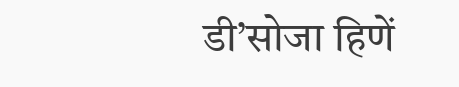डी’सोजा हिणें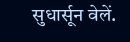सुधार्सून वेलें.